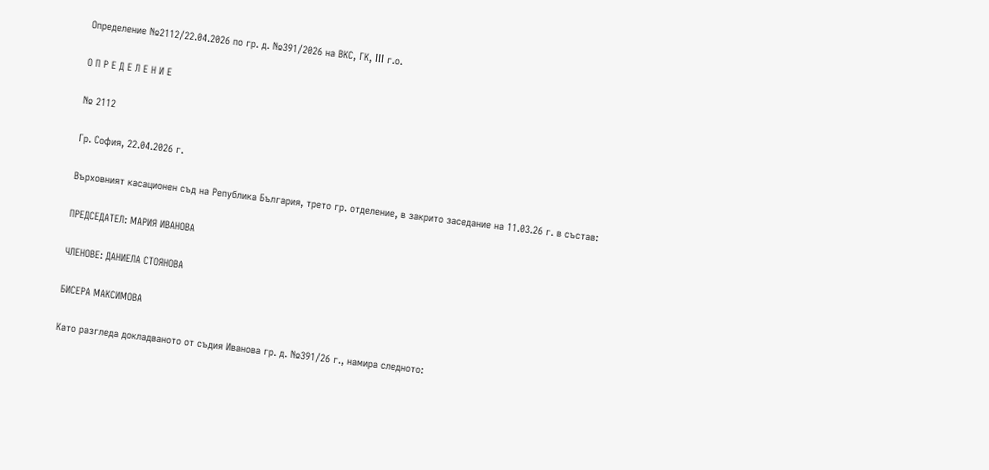Определение №2112/22.04.2026 по гр. д. №391/2026 на ВКС, ГК, III г.о.

О П Р Е Д Е Л Е Н И Е

№ 2112

Гр. София, 22.04.2026 г.

Върховният касационен съд на Република България, трето гр. отделение, в закрито заседание на 11.03.26 г. в състав:

ПРЕДСЕДАТЕЛ: МАРИЯ ИВАНОВА

ЧЛЕНОВЕ: ДАНИЕЛА СТОЯНОВА

БИСЕРА МАКСИМОВА

Като разгледа докладваното от съдия Иванова гр. д. №391/26 г., намира следното: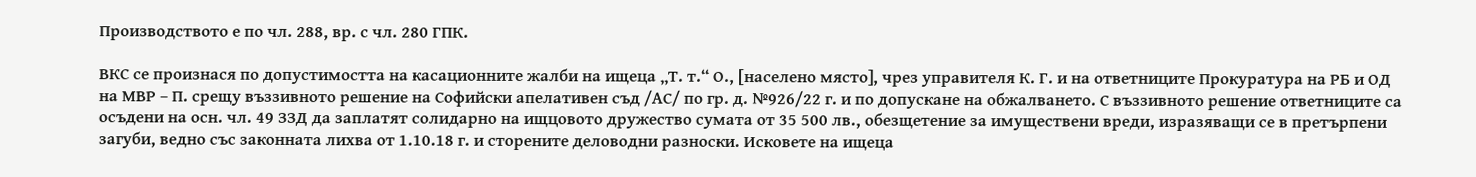Производството е по чл. 288, вр. с чл. 280 ГПК.

ВКС се произнася по допустимостта на касационните жалби на ищеца „Т. т.“ О., [населено място], чрез управителя К. Г. и на ответниците Прокуратура на РБ и ОД на МВР – П. срещу въззивното решение на Софийски апелативен съд /АС/ по гр. д. №926/22 г. и по допускане на обжалването. С въззивното решение ответниците са осъдени на осн. чл. 49 ЗЗД да заплатят солидарно на ищцовото дружество сумата от 35 500 лв., обезщетение за имуществени вреди, изразяващи се в претърпени загуби, ведно със законната лихва от 1.10.18 г. и сторените деловодни разноски. Исковете на ищеца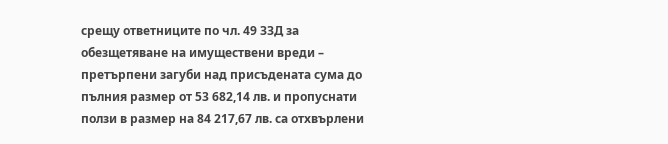срещу ответниците по чл. 49 ЗЗД за обезщетяване на имуществени вреди – претърпени загуби над присъдената сума до пълния размер от 53 682,14 лв. и пропуснати ползи в размер на 84 217,67 лв. са отхвърлени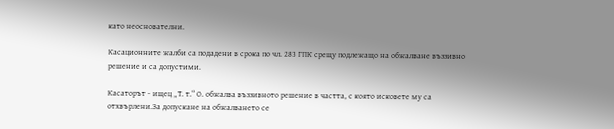като неоснователни.

Касационните жалби са подадени в срока по чл. 283 ГПК срещу подлежащо на обжалване въззивно решение и са допустими.

Касаторът - ищец „Т. т.“ О. обжалва въззивното решение в частта, с която исковете му са отхвърлени.За допускане на обжалването се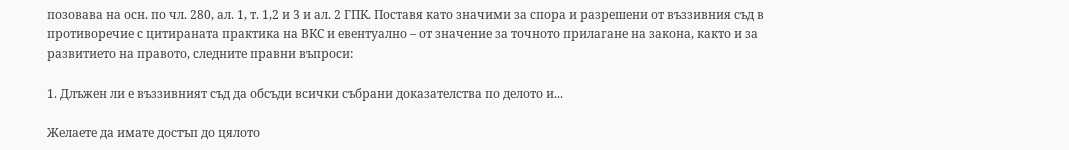позовава на осн. по чл. 280, ал. 1, т. 1,2 и 3 и ал. 2 ГПК. Поставя като значими за спора и разрешени от въззивния съд в противоречие с цитираната практика на ВКС и евентуално – от значение за точното прилагане на закона, както и за развитието на правото, следните правни въпроси:

1. Длъжен ли е въззивният съд да обсъди всички събрани доказателства по делото и...

Желаете да имате достъп до цялото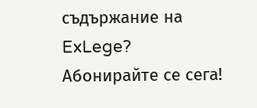съдържание на ExLege?
Абонирайте се сега!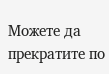Можете да прекратите по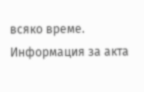всяко време.
Информация за акта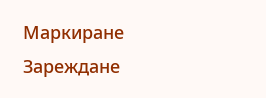Маркиране
Зареждане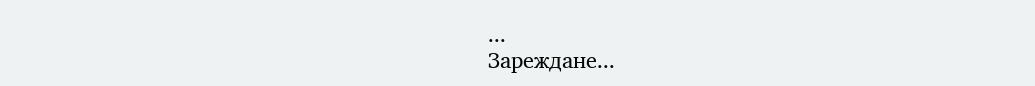...
Зареждане...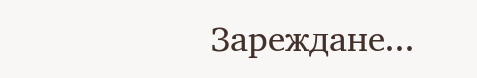Зареждане...